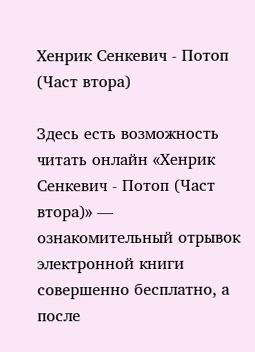Хенрик Сенкевич - Потоп (Част втора)

Здесь есть возможность читать онлайн «Хенрик Сенкевич - Потоп (Част втора)» — ознакомительный отрывок электронной книги совершенно бесплатно, а после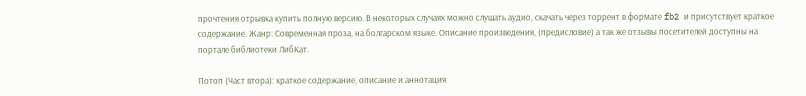прочтения отрывка купить полную версию. В некоторых случаях можно слушать аудио, скачать через торрент в формате fb2 и присутствует краткое содержание. Жанр: Современная проза, на болгарском языке. Описание произведения, (предисловие) а так же отзывы посетителей доступны на портале библиотеки ЛибКат.

Потоп (Част втора): краткое содержание, описание и аннотация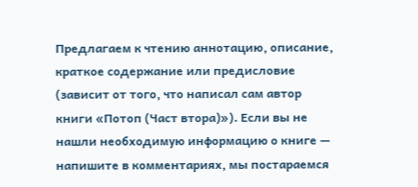Предлагаем к чтению аннотацию, описание, краткое содержание или предисловие (зависит от того, что написал сам автор книги «Потоп (Част втора)»). Если вы не нашли необходимую информацию о книге — напишите в комментариях, мы постараемся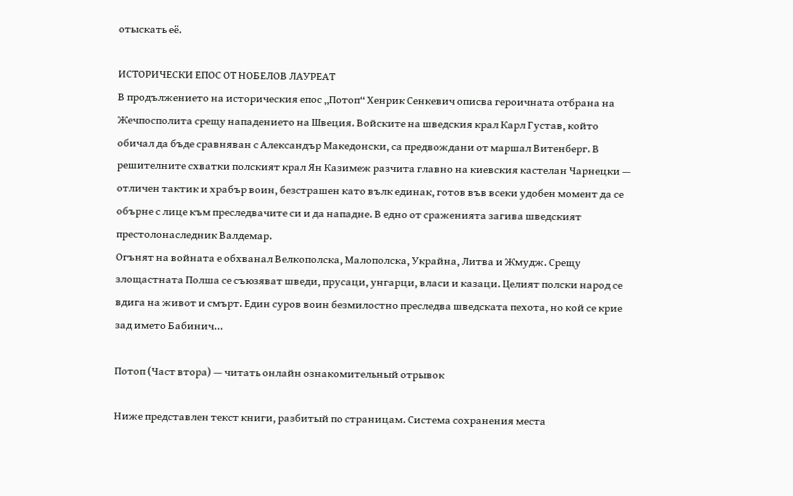отыскать её.

ИСТОРИЧЕСКИ ЕПОС ОТ НОБЕЛОВ ЛАУРЕАТ
В продължението на историческия епос „Потоп“ Хенрик Сенкевич описва героичната отбрана на Жечпосполита срещу нападението на Швеция. Войските на шведския крал Карл Густав, който обичал да бъде сравняван с Александър Македонски, са предвождани от маршал Витенберг. В решителните схватки полският крал Ян Казимеж разчита главно на киевския кастелан Чарнецки — отличен тактик и храбър воин, безстрашен като вълк единак, готов във всеки удобен момент да се обърне с лице към преследвачите си и да нападне. В едно от сраженията загива шведският престолонаследник Валдемар.
Огънят на войната е обхванал Велкополска, Малополска, Украйна, Литва и Жмудж. Срещу злощастната Полша се съюзяват шведи, прусаци, унгарци, власи и казаци. Целият полски народ се вдига на живот и смърт. Един суров воин безмилостно преследва шведската пехота, но кой се крие зад името Бабинич…

Потоп (Част втора) — читать онлайн ознакомительный отрывок

Ниже представлен текст книги, разбитый по страницам. Система сохранения места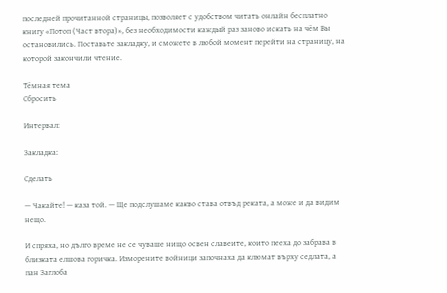последней прочитанной страницы, позволяет с удобством читать онлайн бесплатно книгу «Потоп (Част втора)», без необходимости каждый раз заново искать на чём Вы остановились. Поставьте закладку, и сможете в любой момент перейти на страницу, на которой закончили чтение.

Тёмная тема
Сбросить

Интервал:

Закладка:

Сделать

— Чакайте! — каза той. — Ще подслушаме какво става отвъд реката, а може и да видим нещо.

И спряха, но дълго време не се чуваше нищо освен славеите, които пееха до забрава в близката елшова горичка. Изморените войници започнаха да клюмат върху седлата, а пан Заглоба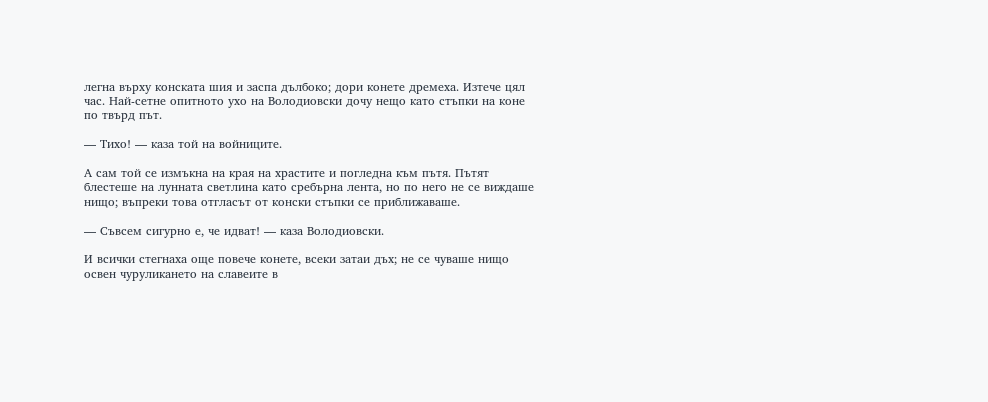легна върху конската шия и заспа дълбоко; дори конете дремеха. Изтече цял час. Най-сетне опитното ухо на Володиовски дочу нещо като стъпки на коне по твърд път.

— Тихо! — каза той на войниците.

А сам той се измъкна на края на храстите и погледна към пътя. Пътят блестеше на лунната светлина като сребърна лента, но по него не се виждаше нищо; въпреки това отгласът от конски стъпки се приближаваше.

— Съвсем сигурно е, че идват! — каза Володиовски.

И всички стегнаха още повече конете, всеки затаи дъх; не се чуваше нищо освен чуруликането на славеите в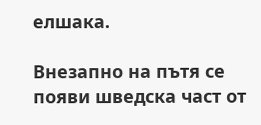елшака.

Внезапно на пътя се появи шведска част от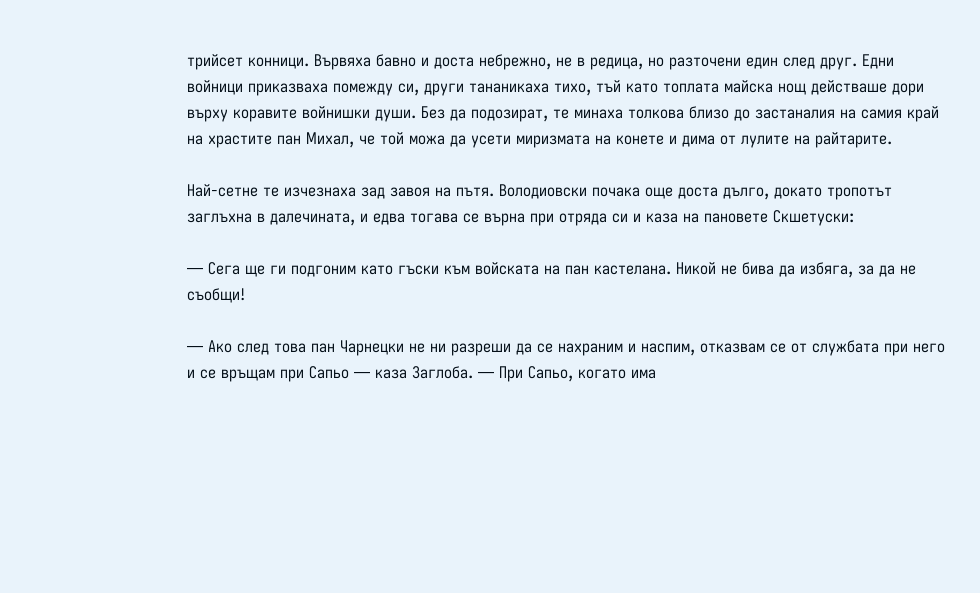трийсет конници. Вървяха бавно и доста небрежно, не в редица, но разточени един след друг. Едни войници приказваха помежду си, други тананикаха тихо, тъй като топлата майска нощ действаше дори върху коравите войнишки души. Без да подозират, те минаха толкова близо до застаналия на самия край на храстите пан Михал, че той можа да усети миризмата на конете и дима от лулите на райтарите.

Най-сетне те изчезнаха зад завоя на пътя. Володиовски почака още доста дълго, докато тропотът заглъхна в далечината, и едва тогава се върна при отряда си и каза на пановете Скшетуски:

— Сега ще ги подгоним като гъски към войската на пан кастелана. Никой не бива да избяга, за да не съобщи!

— Ако след това пан Чарнецки не ни разреши да се нахраним и наспим, отказвам се от службата при него и се връщам при Сапьо — каза Заглоба. — При Сапьо, когато има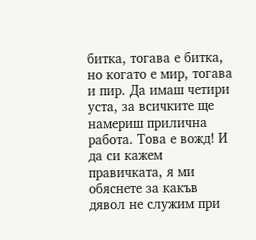битка, тогава е битка, но когато е мир, тогава и пир. Да имаш четири уста, за всичките ще намериш прилична работа. Това е вожд! И да си кажем правичката, я ми обяснете за какъв дявол не служим при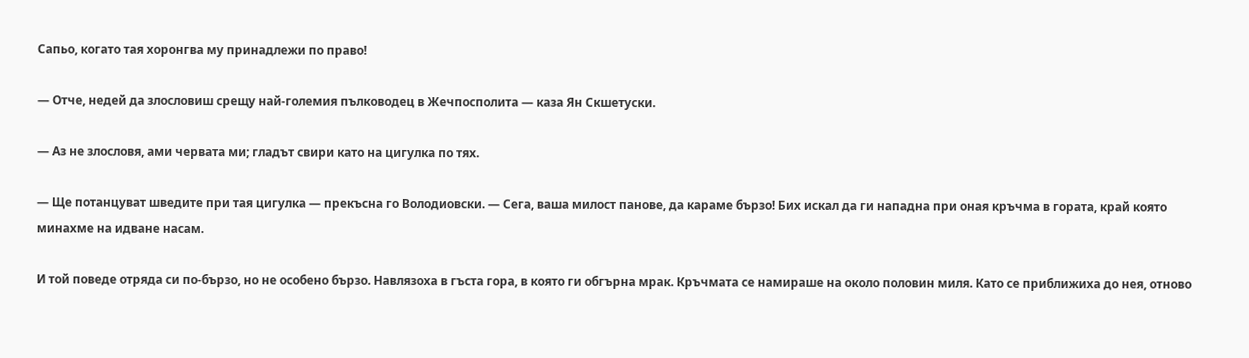Сапьо, когато тая хоронгва му принадлежи по право!

— Отче, недей да злословиш срещу най-големия пълководец в Жечпосполита — каза Ян Скшетуски.

— Аз не злословя, ами червата ми; гладът свири като на цигулка по тях.

— Ще потанцуват шведите при тая цигулка — прекъсна го Володиовски. — Сега, ваша милост панове, да караме бързо! Бих искал да ги нападна при оная кръчма в гората, край която минахме на идване насам.

И той поведе отряда си по-бързо, но не особено бързо. Навлязоха в гъста гора, в която ги обгърна мрак. Кръчмата се намираше на около половин миля. Като се приближиха до нея, отново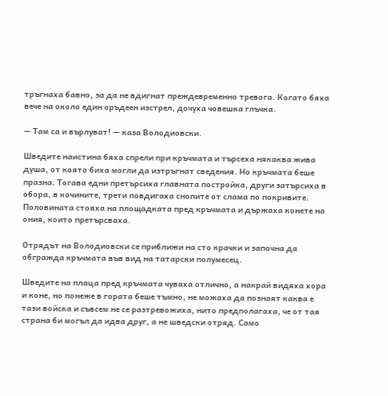тръгнаха бавно, за да не вдигнат преждевременно тревога. Когато бяха вече на около един оръдеен изстрел, дочуха човешка глъчка.

— Там са и върлуват! — каза Володиовски.

Шведите наистина бяха спрели при кръчмата и търсеха някаква жива душа, от която биха могли да изтръгнат сведения. Но кръчмата беше празна. Тогава едни претърсиха главната постройка, други затърсиха в обора, в кочините, трети повдигаха снопите от слама по покривите. Половината стояха на площадката пред кръчмата и държаха конете на ония, които претърсваха.

Отрядът на Володиовски се приближи на сто крачки и започна да обгражда кръчмата във вид на татарски полумесец.

Шведите на плаца пред кръчмата чуваха отлично, а накрай видяха хора и коне, но понеже в гората беше тъмно, не можаха да познаят каква е тази войска и съвсем не се разтревожиха, нито предполагаха, че от тая страна би могъл да идва друг, а не шведски отряд. Само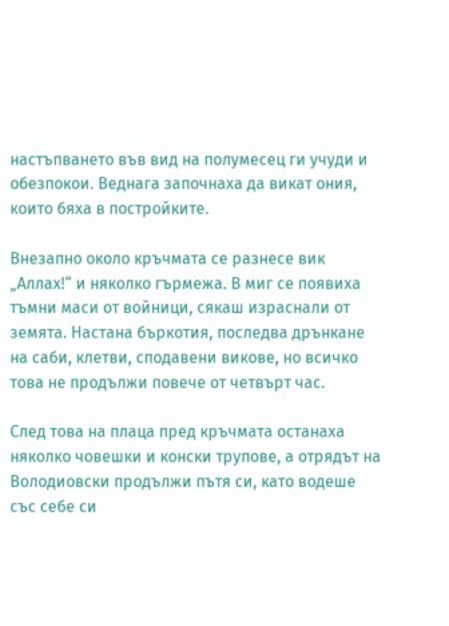настъпването във вид на полумесец ги учуди и обезпокои. Веднага започнаха да викат ония, които бяха в постройките.

Внезапно около кръчмата се разнесе вик „Аллах!“ и няколко гърмежа. В миг се появиха тъмни маси от войници, сякаш израснали от земята. Настана бъркотия, последва дрънкане на саби, клетви, сподавени викове, но всичко това не продължи повече от четвърт час.

След това на плаца пред кръчмата останаха няколко човешки и конски трупове, а отрядът на Володиовски продължи пътя си, като водеше със себе си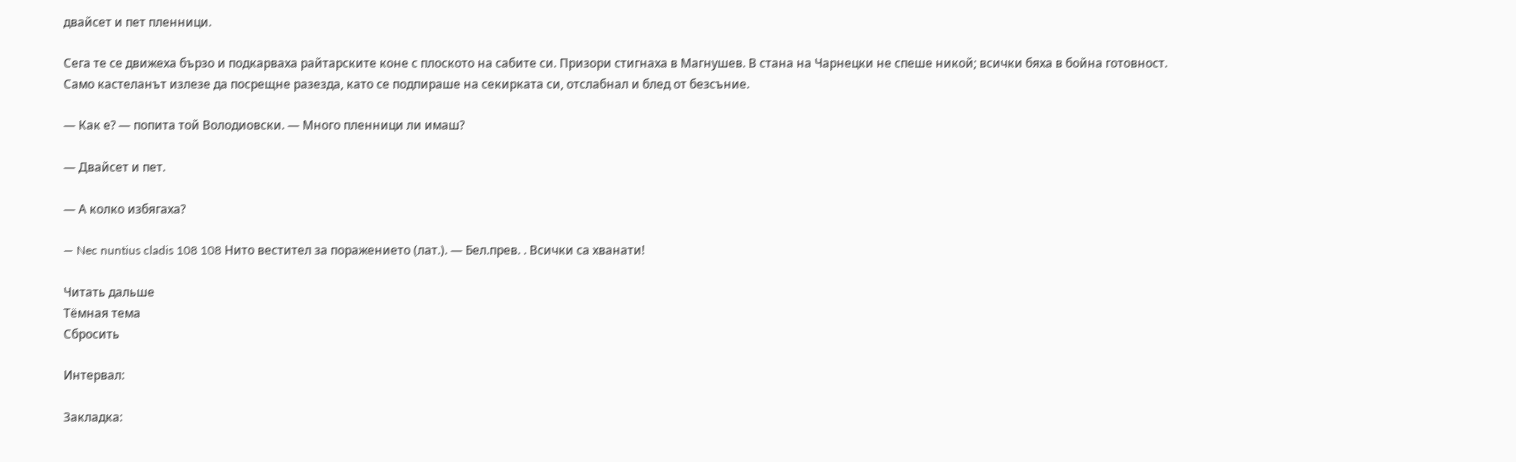двайсет и пет пленници.

Сега те се движеха бързо и подкарваха райтарските коне с плоското на сабите си. Призори стигнаха в Магнушев. В стана на Чарнецки не спеше никой; всички бяха в бойна готовност. Само кастеланът излезе да посрещне разезда, като се подпираше на секирката си, отслабнал и блед от безсъние.

— Как е? — попита той Володиовски. — Много пленници ли имаш?

— Двайсет и пет.

— А колко избягаха?

— Nec nuntius cladis 108 108 Нито вестител за поражението (лат.). — Бел.прев. . Всички са хванати!

Читать дальше
Тёмная тема
Сбросить

Интервал:

Закладка: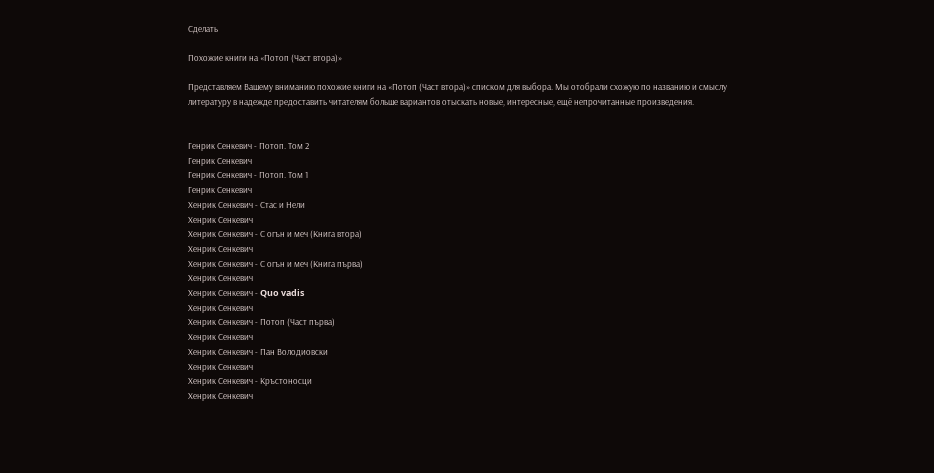Сделать

Похожие книги на «Потоп (Част втора)»

Представляем Вашему вниманию похожие книги на «Потоп (Част втора)» списком для выбора. Мы отобрали схожую по названию и смыслу литературу в надежде предоставить читателям больше вариантов отыскать новые, интересные, ещё непрочитанные произведения.


Генрик Сенкевич - Потоп. Том 2
Генрик Сенкевич
Генрик Сенкевич - Потоп. Том 1
Генрик Сенкевич
Хенрик Сенкевич - Стас и Нели
Хенрик Сенкевич
Хенрик Сенкевич - С огън и меч (Книга втора)
Хенрик Сенкевич
Хенрик Сенкевич - С огън и меч (Книга първа)
Хенрик Сенкевич
Хенрик Сенкевич - Quo vadis
Хенрик Сенкевич
Хенрик Сенкевич - Потоп (Част първа)
Хенрик Сенкевич
Хенрик Сенкевич - Пан Володиовски
Хенрик Сенкевич
Хенрик Сенкевич - Кръстоносци
Хенрик Сенкевич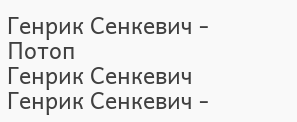Генрик Сенкевич - Потоп
Генрик Сенкевич
Генрик Сенкевич -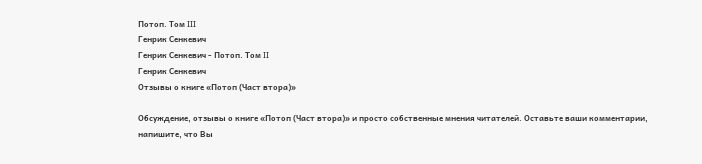Потоп. Том III
Генрик Сенкевич
Генрик Сенкевич - Потоп. Том II
Генрик Сенкевич
Отзывы о книге «Потоп (Част втора)»

Обсуждение, отзывы о книге «Потоп (Част втора)» и просто собственные мнения читателей. Оставьте ваши комментарии, напишите, что Вы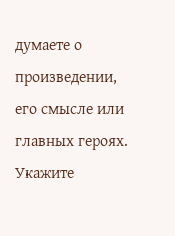думаете о произведении, его смысле или главных героях. Укажите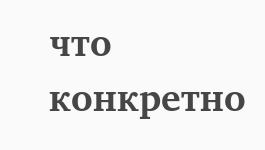что конкретно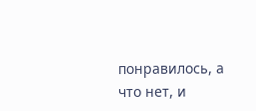понравилось, а что нет, и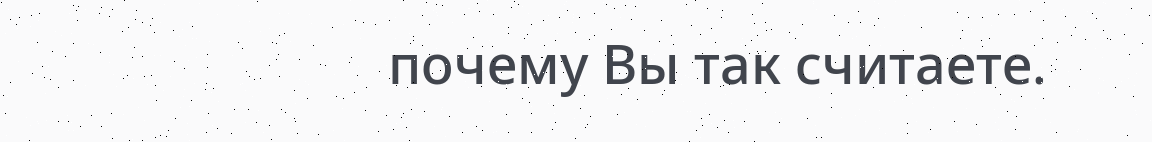почему Вы так считаете.